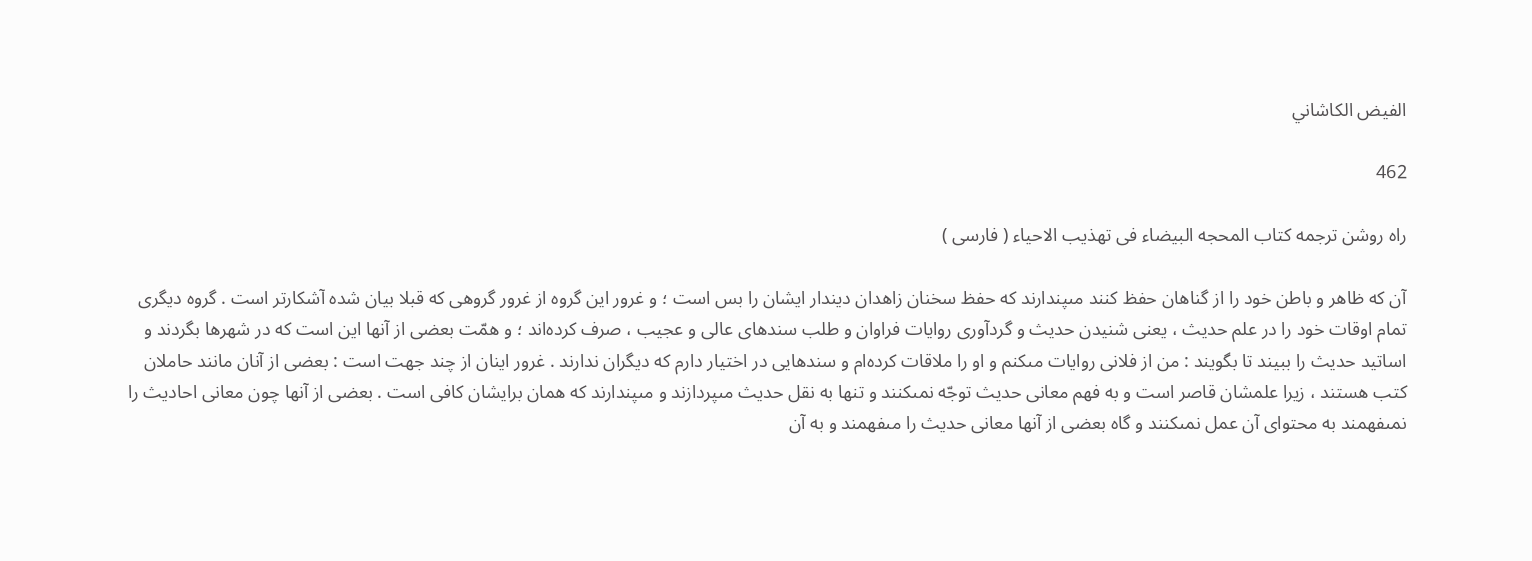الفيض الكاشاني

462

راه روشن ترجمه كتاب المحجه البيضاء فى تهذيب الاحياء ( فارسى )

آن كه ظاهر و باطن خود را از گناهان حفظ كنند مىپندارند كه حفظ سخنان زاهدان ديندار ايشان را بس است ؛ و غرور اين گروه از غرور گروهى كه قبلا بيان شده آشكارتر است . گروه ديگرى تمام اوقات خود را در علم حديث ، يعنى شنيدن حديث و گردآورى روايات فراوان و طلب سندهاى عالى و عجيب ، صرف كرده‌اند ؛ و همّت بعضى از آنها اين است كه در شهرها بگردند و اساتيد حديث را ببيند تا بگويند : من از فلانى روايات مىكنم و او را ملاقات كرده‌ام و سندهايى در اختيار دارم كه ديگران ندارند . غرور اينان از چند جهت است : بعضى از آنان مانند حاملان كتب هستند ، زيرا علمشان قاصر است و به فهم معانى حديث توجّه نمىكنند و تنها به نقل حديث مىپردازند و مىپندارند كه همان برايشان كافى است . بعضى از آنها چون معانى احاديث را نمىفهمند به محتواى آن عمل نمىكنند و گاه بعضى از آنها معانى حديث را مىفهمند و به آن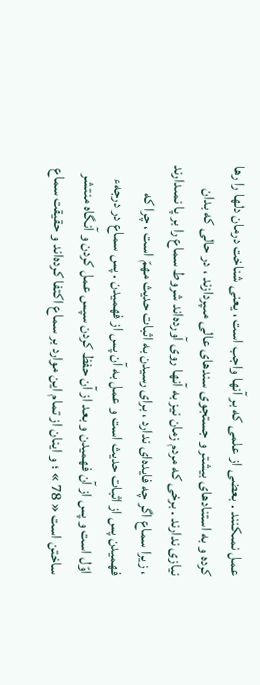عمل نمىكنند . بعضى از علمى كه بر آنها واجب است ، يعنى شناخت درمان دلها را رها كرده و به استنادهاى بيشتر و جستجوى سندهاى عالى مىپردازند ، در حالى كه بدان نيازى ندارند . برخى كه مردم زمان نيز به آنها روى آورده‌اند شروط سماع را بر پا نمىدارند ، زيرا سماع اگر چه فايده‌اى ندارد ، براى رسيدن به اثبات حديث مهمّ است ، چرا كه فهميدن پس از اثبات حديث است و عمل به آن پس از فهميدن . پس سماع در درجهء اوّل است و پس از آن فهميدن و بعد از آن حفظ كردن سپس عمل كردن و آنگاه منتشر ساختن است « 78 » ؛ و اينان از تمام اين موارد بر سماع اكتفا كرده‌اند و حقيقت سماع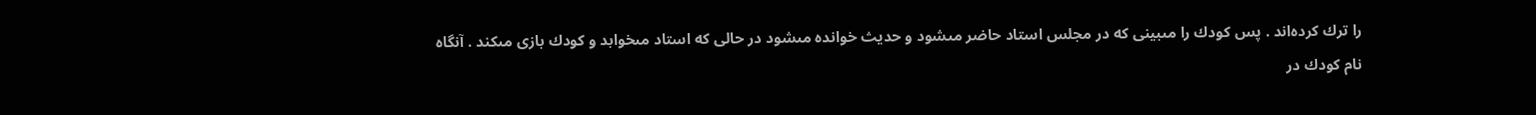را ترك كرده‌اند . پس كودك را مىبينى كه در مجلس استاد حاضر مىشود و حديث خوانده مىشود در حالى كه استاد مىخوابد و كودك بازى مىكند . آنگاه نام كودك در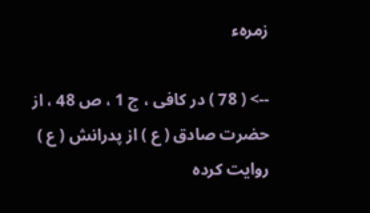زمرهء

--> ( 78 ) در كافى ، ج 1 ، ص 48 ، از حضرت صادق ( ع ) از پدرانش ( ع ) روايت كرده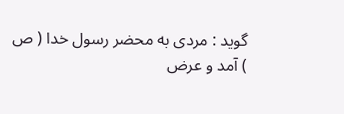گويد : مردى به محضر رسول خدا ( ص ) آمد و عرض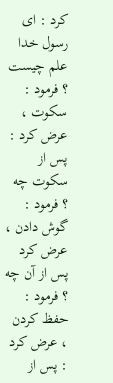كرد : اى رسول خدا علم چيست ؟ فرمود : سكوت ، عرض كرد : پس از سكوت چه ؟ فرمود : گوش دادن ، عرض كرد پس از آن چه ؟ فرمود : حفظ كردن ، عرض كرد : پس از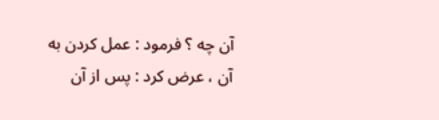آن چه ؟ فرمود : عمل كردن به آن ، عرض كرد : پس از آن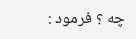چه ؟ فرمود :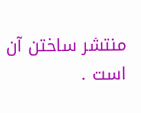منتشر ساختن آن است .